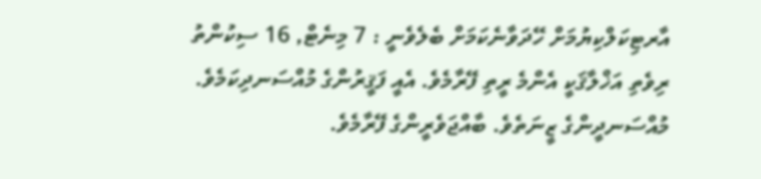އާރޓިކަލްކިޔުމަށް ހޭދަވާނެކަމަށް ބެލެވެނީ : 7 މިނެޓް, 16 ސިކުންތު
ރިވެތި އަޚްލާޤަކީ އެންމެ ރީތި ފޭރާމެވެ. އެއީ ފަޤީރުންގެ މުއްސަނދިކަމެވެ. މުއްސަނދީންގެ ޒީނަތެވެ. ބާއްޖަވެރީންގެ ފޭރާމެވެ.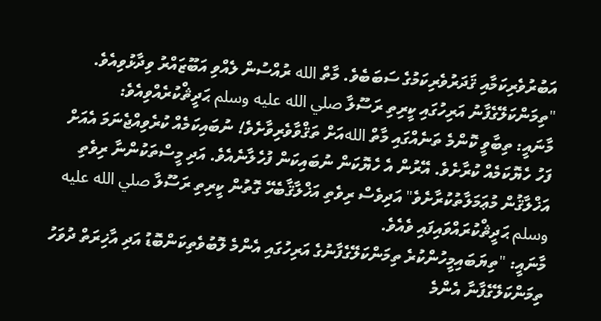އަބުރުވެރިކަމާއި ޤަދަރުވެރިކަމުގެ ސަބަބެވެ. މާތް الله ރުއްސުން ލެއްވި އަބޫޒައްރު ވިދާޅުވިއެވެ. "ތިމަންކަލޭގެފާނު އަރިހުގައި ކީރިތި ރަސޫލާ صلي الله عليه وسلم ޙަދީޘްކުރެއްވިއެވެ:
މާނައީ: ތިބާވީ ކޮންމެ ތަނެއްގައި މާތް اللهއަށް ތަޤްވާވެރިވާށެވެ! ނުބައިކަމެއް ކުރެވިއްޖެނަމަ އެއަށް ފަހު ހެޔޮކަމެއް ކުރާށެވެ. އޭރުން އެ ހެޔޮކަން ނުބައިކަން ފުހެލާނެއެވެ. އަދި މީސްތަކުންނާ ރިވެތި އަޚްލާޤުން މުޢަމަލާތުކުރާށެވެ" އަދިވެސް ރިވެތި އަޚްލާޤާބެހޭ ގޮތުން ކީރިތި ރަސޫލާ صلي الله عليه وسلم ޙަދީޘްކުރައްވައިފައި ވެއެވެ.
މާނައީ: "ތިޔަބައިމީހުންކުރެ ތިމަންކަލޭގެފާނުގެ އަރިހުގައި އެންމެ ލޮބުވެތިކަންބޮޑު އަދި އާޚިރަތް ދުވަހު ތިމަންކަލޭގެފާނާ އެންމެ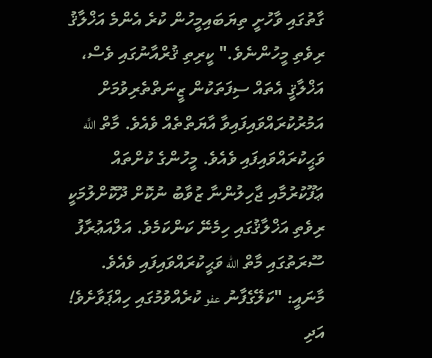ގާތުގައި ވާހުށީ ތިޔަބައިމީހުން ކުރެ އެންމެ އަޚްލާޤު ރިވެތި މީހުންނެވެ." ކީރިތި ޤުރްއާނުގައި ވެސް، އަޚްލާޤީ އެތައް ސިފަތަކުން ޒީނަތްތެރިވުމަށް އަމުރުކުރައްވައިފައިވާ އާޔަތްތެއް ވެއެވެ. މާތް اللَّه ވަޙީކުރައްވައިފައި ވެއެވެ. މީހުންގެ ކުށްތައް ޢަފޫކުރުމާއި ޖާހިލުންނާ ޒުވާބު ނުކޮށް ދޫކޮށްލުމަކީ ރިވެތި އަޚްލާޤުގައި ހިމެނޭ ކަންކަމެވެ. އަލްއަޢުރާފު ސޫރަތުގައި މާތް الله ވަޙީކުރައްވައިފައި ވެއެވެ.
މާނައީ: "ކަލޭގެފާނު عفو ކުރެއްވުމުގައި ހިއްޕަވާށެވެ! އަދި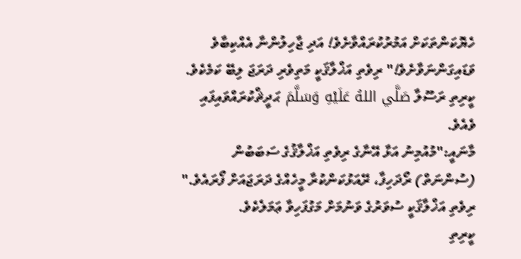ހެޔޮކަންތަކަށް އަމުރުކުރައްވާށެވެ! އަދި ޖާހިލުންނާ އެއްކިބާވެ ވަޑައިގަންނަވާށެވެ!" ރިވެތި އަޚްލާޤަކީ މަތިވެރި ދަރަޖަ ލިބޭ ކަމެކެވެ.
ކީރިތި ރަސޫލާ صَلَّي اللهُ عَلَيْهِ وَسَلَّمَ ޙަދީޘްކުރައްވައިފައި ވެއެވެ.
މާނައީ:"މުއުމިނު އަޅާ އޭނާގެ ރިވެތި އަޚްލާޤުގެ ސަބަބުން (ސުންނަތް) ރޯދަހިފާ، ރޭއަޅުކަންކުރާ މީހެއްގެ ދަރަޖައަށް ފޯރައެވެ." ރިވެތި އަޚްލާޤަކީ ސުވަރުގެ ވަނުމަށް މަގުފަހިވާ ޢަމަލެކެވެ.
ކީރިތި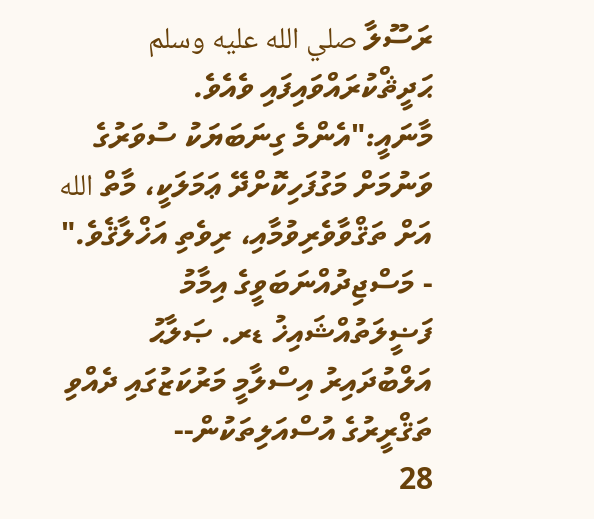ރަސޫލާ صلي الله عليه وسلم ޙަދީޘްކުރައްވައިފައި ވެއެވެ.
މާނައީ:"އެންމެ ގިނަބަޔަކު ސުވަރުގެ ވަނުމަށް މަގުފަހިކޮށްދޭ ޢަމަލަކީ، މާތް الله އަށް ތަޤްވާވެރިވުމާއި، ރިވެތި އަޚްލާޤެވެ."
- މަސްޖިދުއްނަބަވީގެ އިމާމު ފަޟީލަތުއްޝައިޚު ޑރ. ޞަލާޙު އަލްބުދައިރު އިސްލާމީ މަރުކަޒުގައި ދެއްވި ތަޤްރީރުގެ އުސްއަލިތަކުން--
28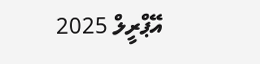އޭޕްރީލް 2025